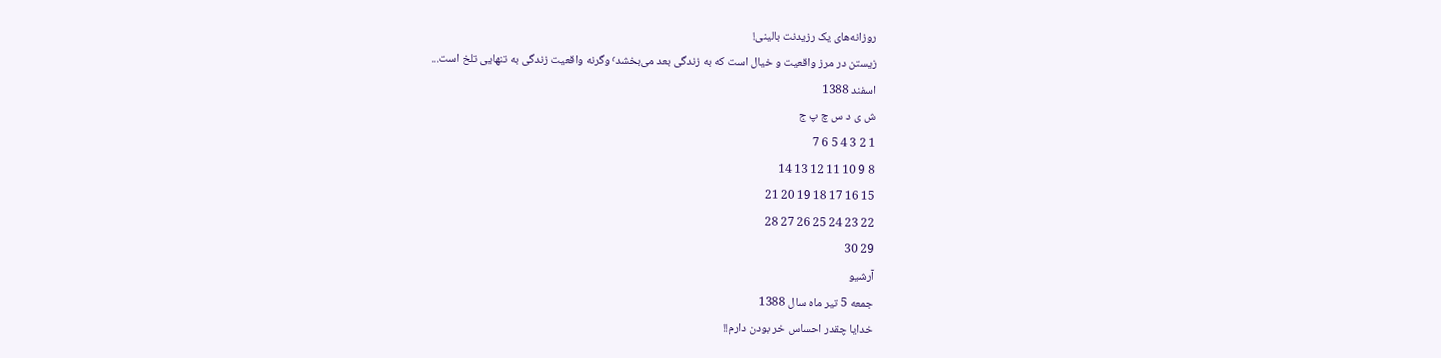روزانه‌های یک رزیدنت بالینی!
زیستن در مرز واقعیت و خیال است که به زندگی بعد می‌بخشد٬ وگرنه واقعیت زندگی به تنهایی تلخ است...
اسفند 1388
ش ی د س چ پ ج
1 2 3 4 5 6 7
8 9 10 11 12 13 14
15 16 17 18 19 20 21
22 23 24 25 26 27 28
29 30
آرشیو
جمعه 5 تیر ماه سال 1388
خدایا چقدر احساس خر بودن دارم!!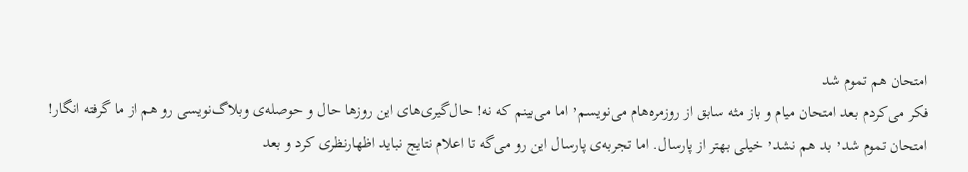امتحان هم تموم شد
فکر می‌کردم بعد امتحان میام و باز مثه سابق از روزمره‌هام می‌نویسم٬ اما می‌بینم که نه! حال‌گیری‌های این روزها حال و حوصله‌ی وبلاگ‌‌نویسی رو هم از ما گرفته انگار!
امتحان تموم شد٬ بد هم نشد٬ خیلی بهتر از پارسال. اما تجربه‌ی پارسال این رو می‌گه تا اعلام نتایج نباید اظهارنظری کرد و بعد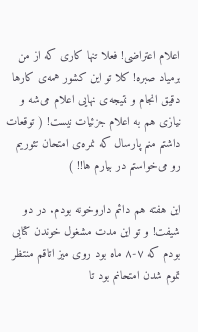اعلام اعتراضی! فعلا تنها کاری که از من برمیاد صبره! کلا تو این کشور همه‌ی کارها دقیق انجام و نتیجه‌ی نهایی اعلام می‌شه و نیازی هم به اعلام جزئیات نیست! ( توقعات داشتم منم پارسال که نمره‌ی امتحان تئوریم رو می‌خواستم در بیارم ها!! )

این هفته هم دائم داروخونه بودم. در دو شیفت! و تو این مدت مشغول خوندن کتابی بودم که ۷-۸ ماه بود روی میز اتاقم منتظر تموم شدن امتحانم بود تا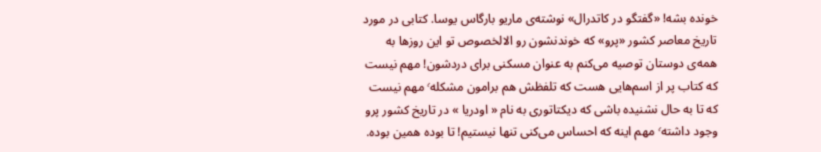خونده بشه! «گفتگو در کاتدرال» نوشته‌ی ماریو بارگاس یوسا. کتابی در مورد تاریخ معاصر کشور «پرو» که خوندنشون رو الالخصوص تو این روزها به همه‌ی دوستان توصیه می‌کنم به عنوان مسکنی برای دردشون! مهم نیست که کتاب پر از اسم‌هایی هست که تلفظش هم برامون مشکله٬ مهم نیست که تا به حال نشنیده باشی که دیکتاتوری به نام « اودریا » در تاریخ کشور پرو وجود داشته٬ مهم اینه که احساس می‌کنی تنها نیستیم! تا بوده همین بوده.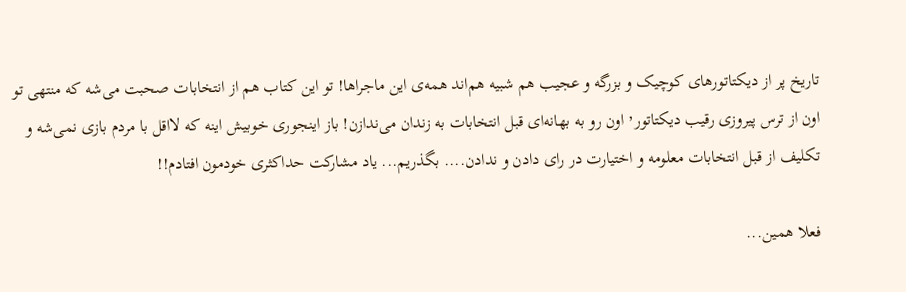تاریخ پر از دیکتاتورهای کوچیک و بزرگه و عجیب هم شبیه هم‌اند همه‌ی این ماجراها! تو این کتاب هم از انتخابات صحبت می‌شه که منتهی تو اون از ترس پیروزی رقیب دیکتاتور٬ اون رو به بهانه‌ای قبل انتخابات به زندان می‌ندازن! باز اینجوری خوبیش اینه که لااقل با مردم بازی نمی‌شه و تکلیف از قبل انتخابات معلومه و اختیارت در رای دادن و ندادن.... بگذریم... یاد مشارکت حداکثری خودمون افتادم!!

فعلا همین...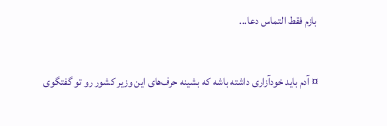بازم فقط التماس دعا...

¤ آدم باید خودآزاری داشته باشه که بشینه حرف‌های این وزیر کشور رو تو گفتگوی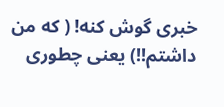خبری گوش کنه! ( که من داشتم!!) یعنی چطوری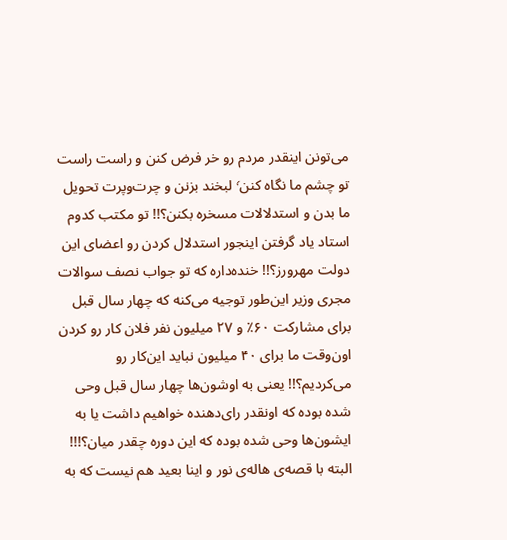می‌تونن اینقدر مردم رو خر فرض کنن و راست راست تو چشم ما نگاه کنن٬ لبخند بزنن و چرت‌وپرت تحویل ما بدن و استدلالات مسخره بکنن؟!! تو مکتب کدوم استاد یاد گرفتن اینجور استدلال کردن رو اعضای این دولت مهرورز؟!! خنده‌داره که تو جواب نصف سوالات مجری وزیر این‌طور توجیه می‌کنه که چهار سال قبل برای مشارکت ۶۰٪ و ۲۷ میلیون نفر فلان کار رو کردن اون‌وقت ما برای ۴۰ میلیون نباید این‌کار رو می‌کردیم؟!! یعنی به اوشون‌ها چهار سال قبل وحی شده بوده که اونقدر رای‌دهنده خواهیم داشت یا به ایشون‌ها وحی شده بوده که این دوره چقدر میان؟!!! البته با قصه‌ی هاله‌ی نور و اینا بعید هم نیست که به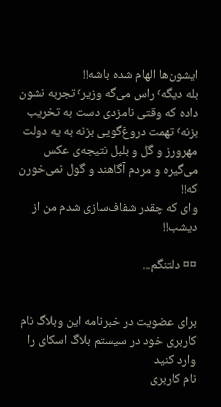ایشون‌ها الهام شده باشه!!
بله دیگه٬ راس می‌گه وزیر٬ تجربه نشون داده که وقتی نامزدی دست به تخریب بزنه٬ تهمت دروغ‌گویی بزنه به یه دولت مهرورز و گل و بلبل نتیجه‌ی عکس می‌گیره و مردم آگاهند و گول نمی‌خورن که!!
وای که چقدر شفاف‌سازی شدم من از دیشب!!

¤¤ دلتنگم...


برای عضویت در خبرنامه این وبلاگ نام کاربری خود در سیستم بلاگ اسکای را وارد کنید
نام کاربری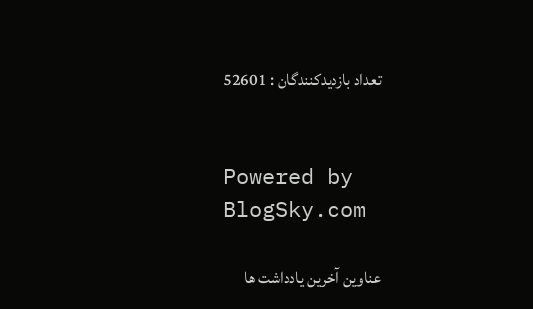تعداد بازدیدکنندگان : 52601


Powered by BlogSky.com

عناوین آخرین یادداشت ها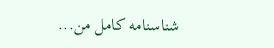شناسنامه کامل من...